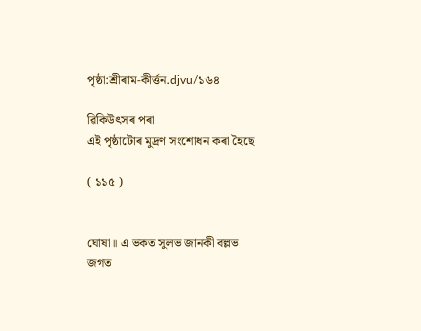পৃষ্ঠা:শ্ৰীৰাম-কীৰ্ত্তন.djvu/১৬৪

ৱিকিউৎসৰ পৰা
এই পৃষ্ঠাটোৰ মুদ্ৰণ সংশোধন কৰা হৈছে

( ১১৫ )


ঘোষা॥ এ ভকত সুলভ জানকী বল্লভ
জগত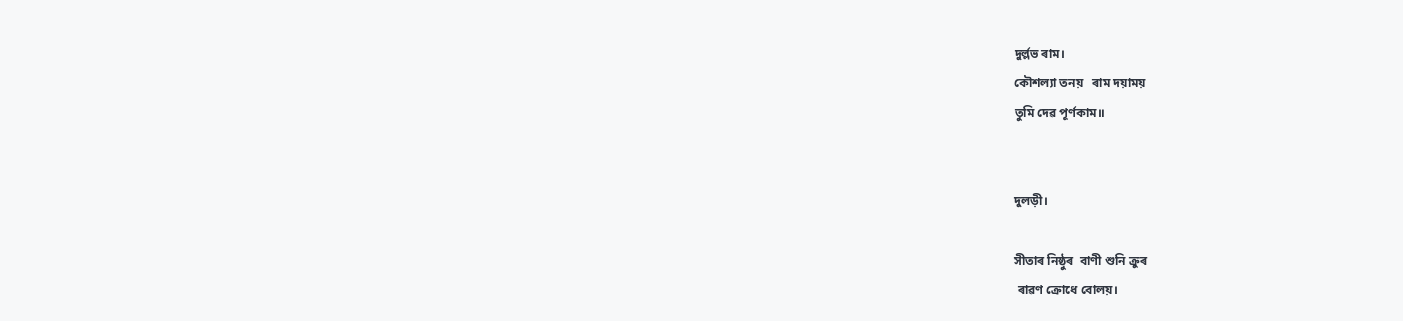দুৰ্ল্লভ ৰাম।
কৌশল্যা তনয়   ৰাম দয়াময়
তুমি দেৱ পূৰ্ণকাম॥


দুলড়ী।

সীতাৰ নিষ্ঠুৰ  বাণী শুনি ক্ৰুৰ
 ৰাৱণ ক্ৰোধে বোলয়।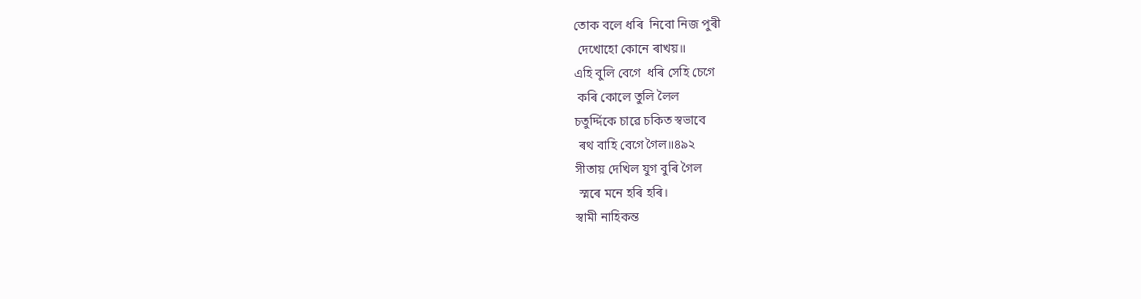তোক বলে ধৰি  নিবো নিজ পুৰী
 দেখোহো কোনে ৰাখয়॥
এহি বুলি বেগে  ধৰি সেহি চেগে
 কৰি কোলে তুলি লৈল
চতুৰ্দ্দিকে চাৱে চকিত স্বভাবে
 ৰথ বাহি বেগে গৈল॥৪৯২
সীতায় দেখিল যুগ বুৰি গৈল
 স্মৰে মনে হৰি হৰি।
স্বামী নাহিকন্ত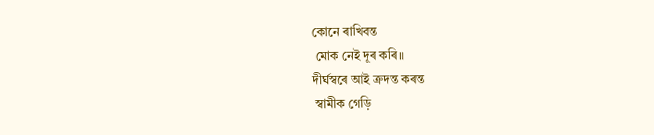কোনে ৰাখিবন্ত
 মোক নেই দূৰ কৰি॥
দীৰ্ঘস্বৰে আই ক্ৰদন্ত কৰন্ত
 স্বামীক গেড়ি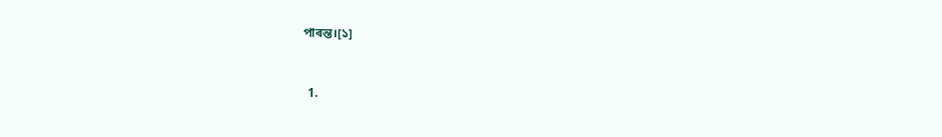পাৰন্ত।[১]


  1.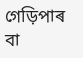গেড়িপাৰ বা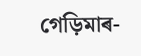গেড়িমাৰ-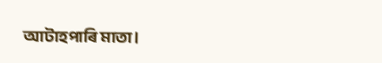আটাহপাৰি মাতা।